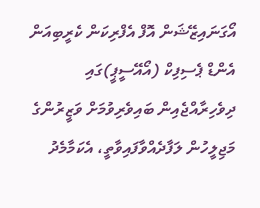އޯގަނައިޒޭޝަން އޮފް އެފްރިކަން ކެރީބިއަން އެންޑް ޕެސިފިކް (އޯއޭސީޕީ)ގައި ދިވެހިރާއްޖެއިން ބައިވެރިވުމަށް ވަޒީރުންގެ މަޖިލީހުން ލަފާދެއްވާފައިވާތީ، އެކަމާމެދު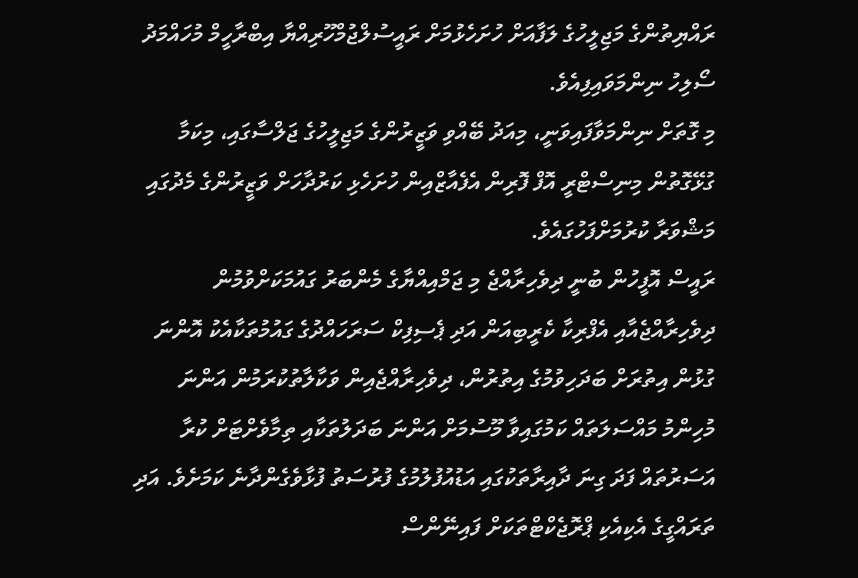ރައްޔިތުންގެ މަޖިލީހުގެ ލަފާއަށް ހުށަހެޅުމަށް ރައީސުލްޖުމްހޫރިއްޔާ އިބްރާހީމް މުހައްމަދު ސޯލިހު ނިންމަވައިފިއެވެ.
މި ގޮތަށް ނިންމަވާފައިވަނީ، މިއަދު ބޭއްވި ވަޒީރުންގެ މަޖިލީހުގެ ޖަލްސާގައި، މިކަމާ ގުޅޭގޮތުން މިނިސްޓްރީ އޮފް ފޮރިން އެފެއާޒްއިން ހުށަހެޅި ކަރުދާހަށް ވަޒީރުންގެ މެދުގައި މަޝްވަރާ ކުރުމަށްފަހުގައެވެ.
ރައީސް އޮފީހުން ބުނީ ދިވެހިރާއްޖެ މި ޖަމްއިއްޔާގެ މެންބަރު ގައުމަކަށްވުމުން ދިވެހިރާއްޖެއާއި އެފްރިކާ ކެރީބިއަން އަދި ޕެސިފިކް ސަރަހައްދުގެ ގައުމުތަކާއެކު އޮންނަ ގުޅުން އިތުރަށް ބަދަހިވުމުގެ އިތުރުން، ދިވެހިރާއްޖެއިން ވަކާލާތުކުރަމުން އަންނަ މުހިންމު މައްސަލަތައް ކަމުގައިވާ މޫސުމަށް އަންނަ ބަދަލުތަކާއި ތިމާވެށްޓަށް ކުރާ އަސަރުތައް ފަދަ ގިނަ ދާއިރާތަކުގައި އަޑުއުފުލުމުގެ ފުރުސަތު ފުޅާވެގެންދާނެ ކަމަށެވެ. އަދި ތަރައްގީގެ އެކިއެކި ޕްރޮޖެކްޓްތަކަށް ފައިނޭންސް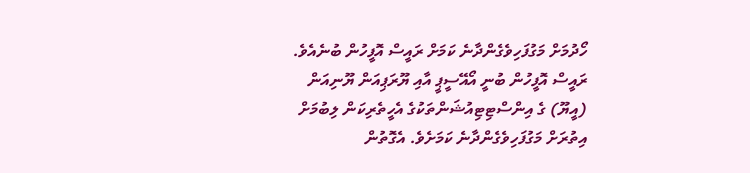ހޯދުމަށް މަގުފަހިވެގެންދާނެ ކަމަށް ރައީސް އޮފީހުން ބުނެއެވެ.
ރައީސް އޮފީހުން ބުނީ އޯއޭސީޕީ އާއި ޔޫރަޕިއަން ޔޫނިއަން (އީޔޫ) ގެ އިންސްޓިޓިއުޝަންތަކުގެ އެހީތެރިކަން ލިބުމަށް އިތުރަށް މަގުފަހިވެގެންދާނެ ކަމަށެވެ. އެގޮތުން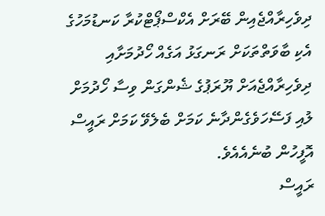ދިވެހިރާއްޖެއިން ބޭރަށް އެކްސްޕޯޓްކުރާ ކަނޑުމަހުގެ އެކި ބާވަތްތަކަށް ރަނގަޅު އަގެއް ހޯދުމަށާއި ދިވެހިރާއްޖެއަށް ޔޫރަޕުގެ ޝެންގަން ވިސާ ހޯދުމަށް ލުއި ފަސޭހަވެގެންދާނެ ކަމަށް ބެލެވޭ ކަމަށް ރައީސް އޮފީހުން ބުނެއެއެވެ.
ރައީސް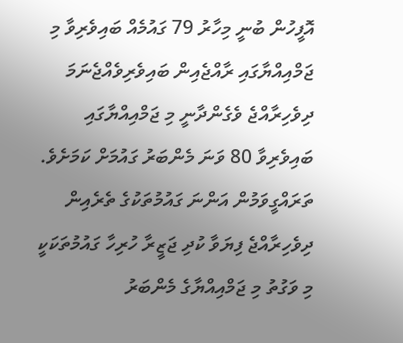އޮފީހުން ބުނީ މިހާރު 79 ގައުމެއް ބައިވެރިވާ މި ޖަމްއިއްޔާގައި ރާއްޖެއިން ބައިވެރިވެއްޖެނަމަ ދިވެހިރާއްޖެ ވެގެންދާނީ މި ޖަމްއިއްޔާގައި ބައިވެރިވާ 80 ވަނަ މެންބަރު ގައުމަށް ކަމަށެވެ. ތަރައްގީވަމުން އަންނަ ގައުމުތަކުގެ ތެރެއިން ދިވެހިރާއްޖެ ފިޔަވާ ކުދި ޖަޒީރާ ހުރިހާ ގައުމުތަކަކީ މި ވަގުތު މި ޖަމްއިއްޔާގެ މެންބަރު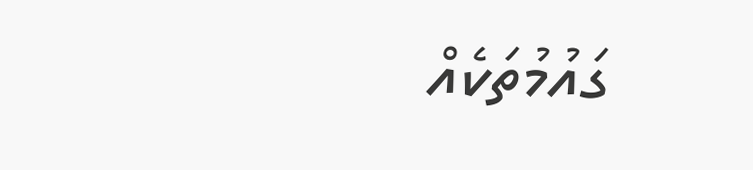ގައުމުތަކެއް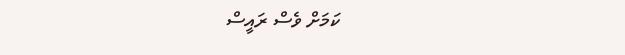ކަމަށް ވެސް ރައީސް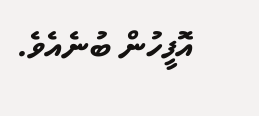އޮފީހުން ބުނެއެވެ.